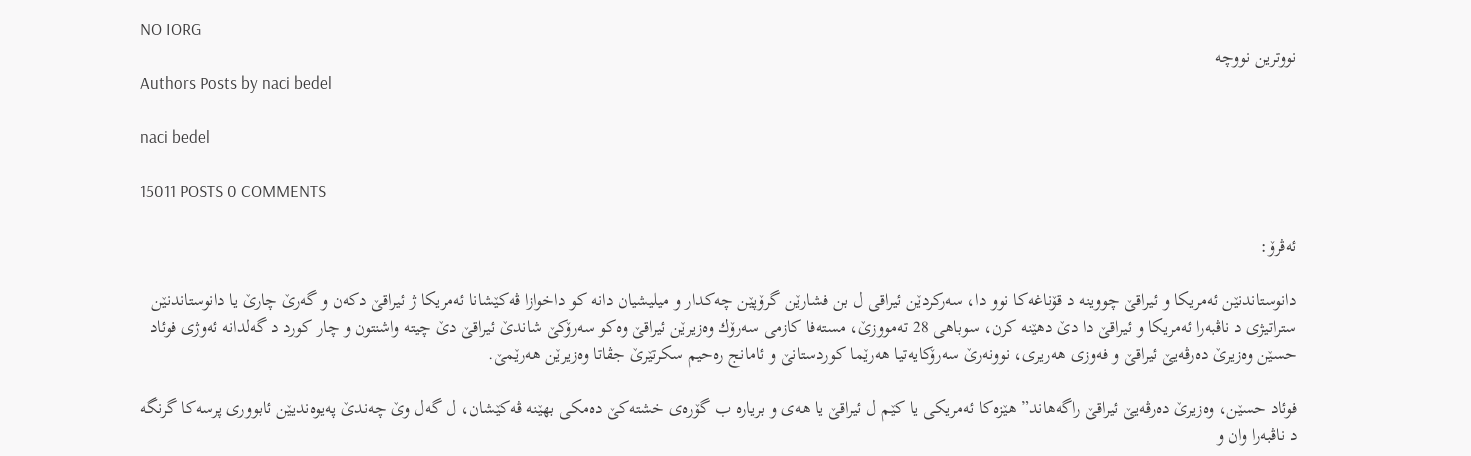NO IORG
نووترين نووچه
Authors Posts by naci bedel

naci bedel

15011 POSTS 0 COMMENTS

ئه‌ڤرۆ:

دانوستاندنێن ئه‌مریكا و ئیراقێ چووینه‌ د قۆناغه‌كا نوو دا، سه‌ركردێن ئیراقی ل بن فشارێن گرۆپێن چه‌كدار و میلیشیان دانه‌ كو داخوازا ڤه‌كێشانا ئه‌مریكا ژ ئیراقێ دكه‌ن و گه‌رێ چارێ یا دانوستاندنێن ستراتیژی د ناڤبه‌را ئه‌مریكا و ئیراقێ دا دێ دهێنه‌ كرن، سوباهی 28 ته‌مووزێ، مسته‌فا كازمی سه‌رۆك وه‌زیرێن ئیراقێ وه‌كو سه‌رۆكێ شاندێ ئیراقێ دێ چیته‌ واشنتون و چار كورد د گه‌لدانه‌ ئه‌وژی فوئاد حسێن وه‌زیرێ ده‌رڤه‌یێ ئیراقێ و فه‌وزی هه‌ریری، نوونه‌رێ سه‌رۆكایه‌تیا هه‌رێما كوردستانێ و ئامانج ره‌حیم سكرتێرێ جڤاتا وه‌زیرێن هه‌رێمێ.

فوئاد حسێن، وه‌زیرێ ده‌رڤه‌یێ ئیراقێ راگه‌هاند” هێزه‌كا ئه‌مریكی یا كێم ل ئیراقێ یا هه‌ی و بریاره‌ ب گۆره‌ی خشته‌كێ ده‌مكی بهێنه‌ ڤه‌كێشان، ل گه‌ل وێ چه‌ندێ په‌یوه‌ندیێن ئابووری پرسه‌كا گرنگه‌ د ناڤبه‌را وان و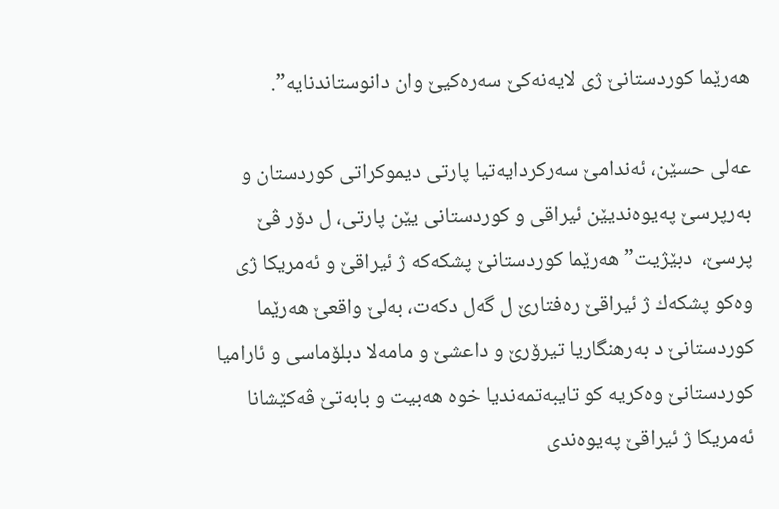هه‌رێما كوردستانێ ژی لایه‌نه‌كێ سه‌ره‌كیێ وان دانوستاندنایه‌”.

عه‌لی حسێن، ئه‌ندامێ سه‌ركردایه‌تیا پارتی دیموكراتی كوردستان و به‌رپرسێ په‌یوه‌ندیێن ئیراقی و كوردستانی یێن پارتی، ل دۆر ڤێ پرسێ،  دبێژیت” هه‌رێما كوردستانێ پشكه‌كه‌ ژ ئیراقێ و ئه‌مریكا ژی وه‌كو پشكه‌ك ژ ئیراقێ ره‌فتارێ ل گه‌ل دكه‌ت، به‌لێ واقعێ هه‌رێما كوردستانێ د به‌رهنگاریا تیرۆرێ و داعشێ و مامه‌لا دبلۆماسی و ئارامیا كوردستانێ وه‌كریه‌ كو تایبه‌تمه‌ندیا خوه‌ هه‌بیت و بابه‌تێ ڤه‌كێشانا ئه‌مریكا ژ ئیراقێ په‌یوه‌ندی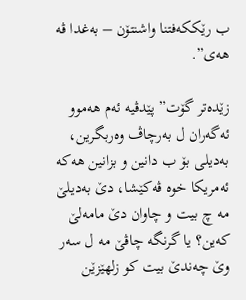ب رێككه‌فتنا واشنتۆن – به‌غدا ڤه‌ هه‌ی”.

زێده‌تر گۆت” پێدڤیه‌ ئه‌م هه‌موو ئه‌گه‌ران ل به‌رچاڤ وه‌ربگرین، به‌دیلی بۆ ب دانین و بزانین هه‌كه‌ ئه‌مریكا خوه‌ ڤه‌كێشا، دێ به‌دیلێ مه‌ چ بیت و چاوان دێ مامه‌لێ كه‌ین؟ یا گرنگه‌ چاڤێ مه‌ ل سه‌ر وێ چه‌ندێ بیت كو زلهێزێن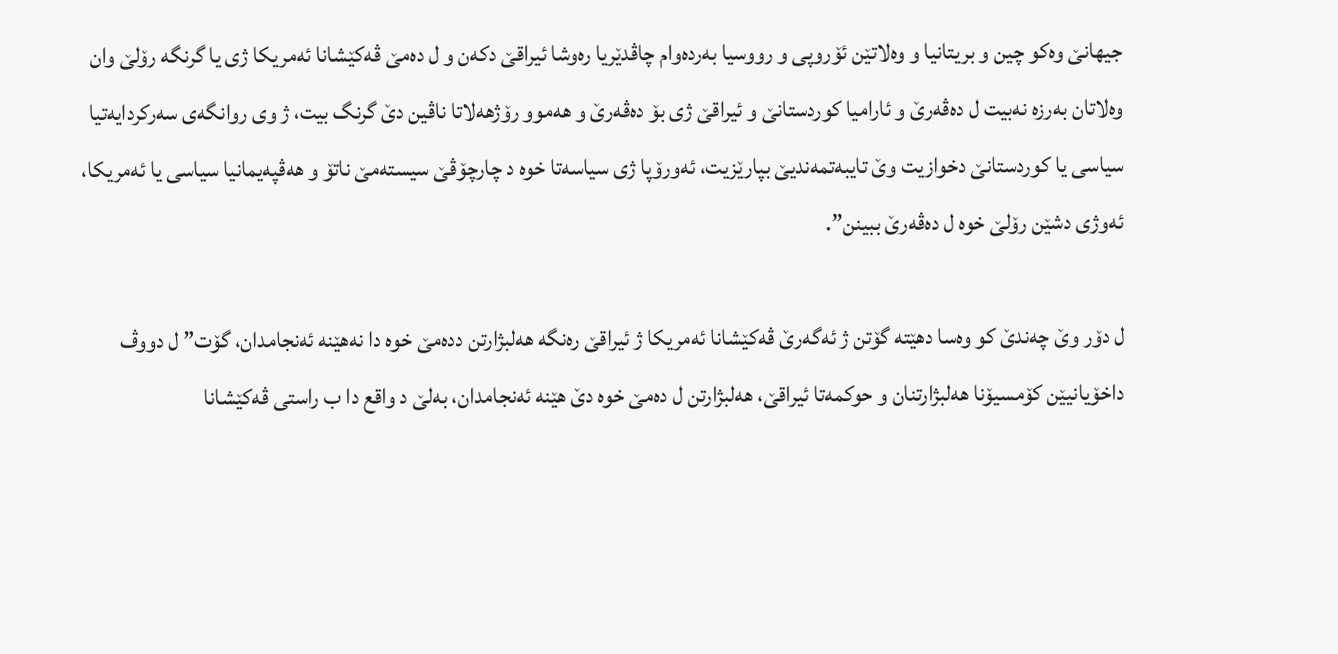جیهانێ وه‌كو چین و بریتانیا و وه‌لاتێن ئۆروپی و رووسیا به‌رده‌وام چاڤدێریا ره‌وشا ئیراقێ دكه‌ن و ل ده‌مێ ڤه‌كێشانا ئه‌مریكا ژی یا گرنگه‌ رۆلێ وان وه‌لاتان به‌رزه‌ نه‌بیت ل ده‌ڤه‌رێ و ئارامیا كوردستانێ و ئیراقێ ژی بۆ ده‌ڤه‌رێ و هه‌موو رۆژهه‌لاتا ناڤین دێ گرنگ بیت، ژ وی روانگه‌ی سه‌ركردایه‌تیا سیاسی یا كوردستانێ دخوازیت وێ تایبه‌تمه‌ندیێ بپارێزیت، ئه‌ورۆپا ژی سیاسه‌تا خوه‌ د چارچۆڤێ سیسته‌مێ ناتۆ و هه‌ڤپه‌یمانیا سیاسی یا ئه‌مریكا، ئه‌وژی دشێن رۆلێ خوه‌ ل ده‌ڤه‌رێ ببینن”.

ل دۆر وێ چه‌ندێ كو وه‌سا دهێته‌ گۆتن ژ ئه‌گه‌رێ ڤه‌كێشانا ئه‌مریكا ژ ئیراقێ ره‌نگه‌ هه‌لبژارتن دده‌مێ خوه‌ دا نه‌هێنه‌ ئه‌نجامدان، گۆت” ل دووڤ داخۆیانیێن كۆمسیۆنا هه‌لبژارتنان و حوكمه‌تا ئیراقێ، هه‌لبژارتن ل ده‌مێ خوه‌ دێ هێنه‌ ئه‌نجامدان، به‌لێ د واقع دا ب راستی ڤه‌كێشانا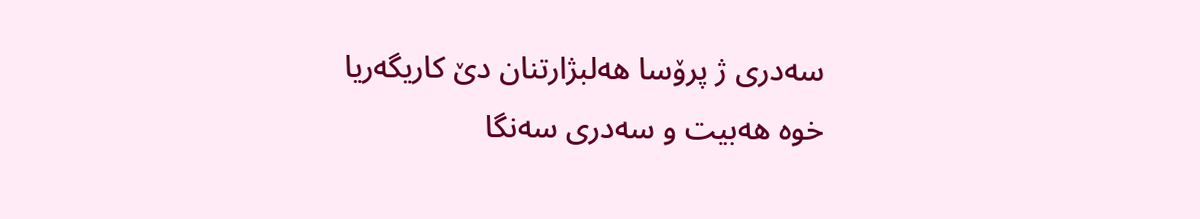سه‌دری ژ پرۆسا هه‌لبژارتنان دێ كاریگه‌ریا خوه‌ هه‌بیت و سه‌دری سه‌نگا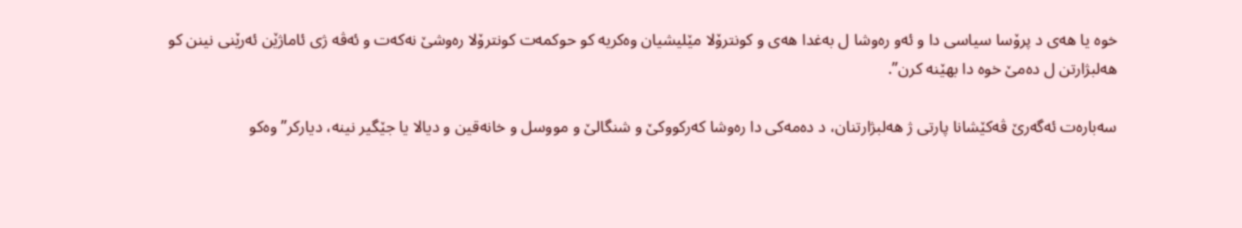خوه‌ یا هه‌ی د پرۆسا سیاسی دا و ئه‌و ره‌وشا ل به‌غدا هه‌ی و كونترۆلا مێلیشیان وه‌كریه‌ كو حوكمه‌ت كونترۆلا ره‌وشێ نه‌كه‌ت و ئه‌ڤه‌ ژی ئاماژێن ئه‌رێنی نینن كو هه‌لبژارتن ل ده‌مێ خوه‌ دا بهێنه‌ كرن”.

سه‌باره‌ت ئه‌گه‌رێ ڤه‌كێشانا پارتی ژ هه‌لبژارتنان، د ده‌مه‌كی دا ره‌وشا كه‌ركووكێ و شنگالێ و مووسل و خانه‌قین و دیالا یا جێگیر نینه‌، دیاركر” وه‌كو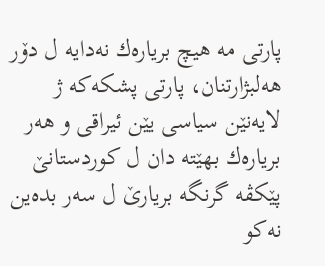پارتی مه‌ هیچ بریاره‌ك نه‌دایه‌ ل دۆر هه‌لبژارتنان، پارتی پشكه‌كه‌ ژ لایه‌نێن سیاسی یێن ئیراقی و هه‌ر بریاره‌ك بهێته‌ دان ل كوردستانێ پێكڤه‌ گرنگه‌ بریارێ ل سه‌ر بده‌ین نه‌كو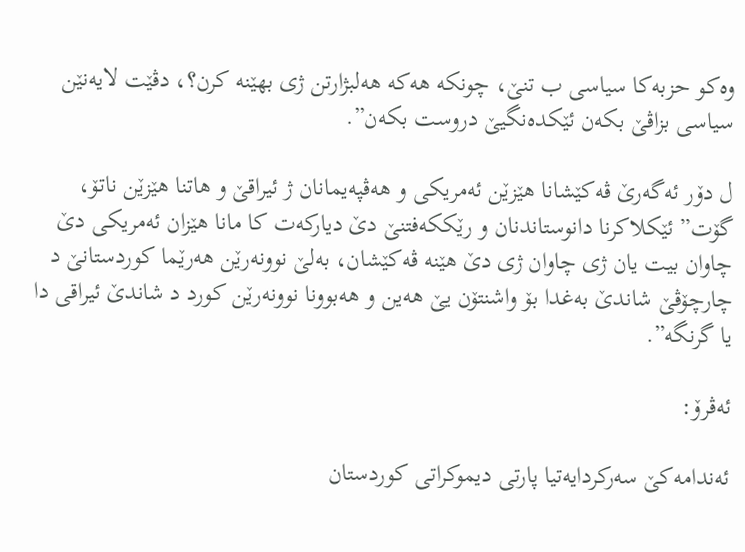وه‌كو حزبه‌كا سیاسی ب تنێ، چونكه‌ هه‌كه‌ هه‌لبژارتن ژی بهێنه‌ كرن؟، دڤێت لایه‌نێن سیاسی بزاڤێ بكه‌ن ئێكده‌نگیێ دروست بكه‌ن”.

ل دۆر ئه‌گه‌رێ ڤه‌كێشانا هێزێن ئه‌مریكی و هه‌ڤپه‌یمانان ژ ئیراقێ و هاتنا هێزێن ناتۆ، گۆت” ئێكلاكرنا دانوستاندنان و رێككه‌فتنێ دێ دیاركه‌ت كا مانا هێزان ئه‌مریكی دێ چاوان بیت یان ژی چاوان ژی دێ هێنه‌ ڤه‌كێشان، به‌لێ نوونه‌رێن هه‌رێما كوردستانێ د چارچۆڤێ شاندێ به‌غدا بۆ واشنتۆن یێ هه‌ین و هه‌بوونا نوونه‌رێن كورد د شاندێ ئیراقی دا یا گرنگه‌”.

ئه‌ڤرۆ:

ئه‌ندامه‌كێ سه‌ركردایه‌تیا پارتی دیموكراتی كوردستان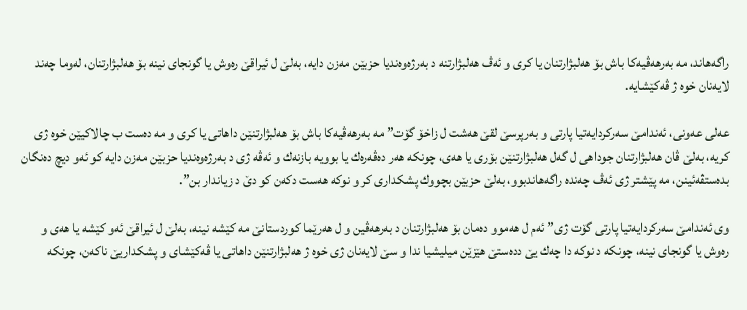راگه‌هاند، مه‌ به‌رهه‌ڤیه‌كا باش بۆ هه‌لبژارتنان یا كری و ئه‌ڤ هه‌لبژارتنه‌ د به‌رژه‌وه‌ندیا حزبێن مه‌زن دایه‌، به‌لێ ل ئیراقێ ره‌وش یا گونجای نینه‌ بۆ هه‌لبژارتنان، له‌وما چه‌ند لایه‌نان خوه‌ ژ ڤه‌كێشایه‌.

عه‌لی عه‌ونی، ئه‌ندامێ سه‌ركردایه‌تیا پارتی و به‌رپرسێ لقێ هه‌شت ل زاخۆ گۆت” مه‌ به‌رهه‌ڤیه‌كا باش بۆ هه‌لبژارتنێن داهاتی یا كری و مه‌ ده‌ست ب چالاكیێن خوه‌ ژی كریه‌، به‌لێ ڤان هه‌لبژارتنان جوداهی ل گه‌ل هه‌لبژارتنێن بۆری یا هه‌ی، چونكه‌ هه‌ر ده‌ڤه‌ره‌ك یا بوویه‌ بازنه‌ك و ئه‌ڤه‌ ژی د به‌رژه‌وه‌ندیا حزبێن مه‌زن دایه‌ كو ئه‌و دیچ ده‌نگان بده‌ستڤه‌ئینن، مه‌ پێشتر ژی ئه‌ڤ چه‌نده‌ راگه‌هاندبوو، به‌لێ حزبێن بچووك پشكداری كر و نوكه‌ هه‌ست دكه‌ن كو دێ د زیاندار بن”.

وی ئه‌ندامێ سه‌ركردایه‌تیا پارتی گۆت ژی” ئه‌م ل هه‌موو ده‌مان بۆ هه‌لبژارتنان د به‌رهه‌ڤین و ل هه‌رێما كوردستانێ مه‌ كێشه‌ نینه‌، به‌لێ ل ئیراقێ ئه‌و كێشه‌ یا هه‌ی و ره‌وش یا گونجای نینه‌، چونكه‌ د نوكه‌ دا چه‌ك یێ دده‌ستێ هێزێن میلیشیا ندا و سێ لایه‌نان ژی خوه‌ ژ هه‌لبژارتنێن داهاتی یا ڤه‌كێشای و پشكداریێ ناكه‌ن، چونكه‌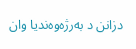دزانن د به‌رژه‌وه‌ندیا وان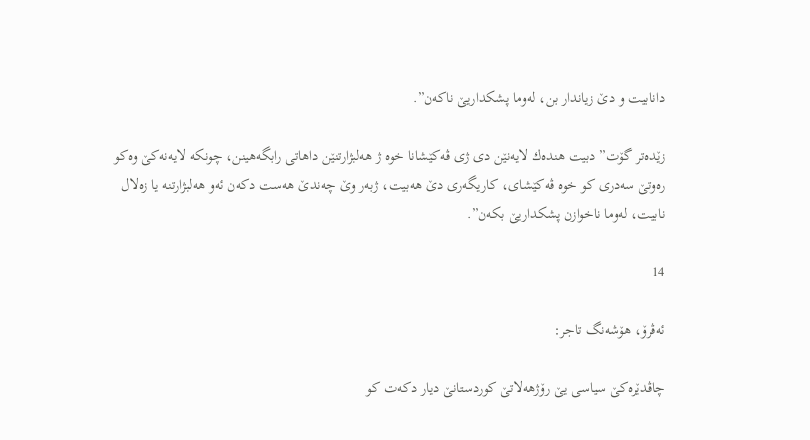دانابیت و دێ زیاندار بن، له‌وما پشكداریێ ناكه‌ن”.

زێده‌تر گۆت” دبیت هنده‌ك لایه‌نێن دی ژی ڤه‌كێشانا خوه‌ ژ هه‌لبژارتنێن داهاتی رابگه‌هینن، چونكه‌ لایه‌نه‌كێ وه‌كو ره‌وتێ سه‌دری كو خوه‌ ڤه‌كێشای، كاریگه‌ری دێ هه‌بیت، ژبه‌ر وێ چه‌ندێ هه‌ست دكه‌ن ئه‌و هه‌لبژارتنه‌ یا زه‌لال نابیت، له‌وما ناخوازن پشكداریێ بكه‌ن”.

14

ئه‌ڤرۆ، هۆشه‌نگ تاجر:

چاڤدێره‌كێ سیاسی یێ رۆژهه‌لاتێ كوردستانێ دیار دكه‌ت كو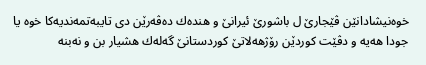خوه‌نیشادانێن ڤێجارێ ل باشورێ ئیرانێ و هنده‌ك ده‌ڤه‌رێن دی تایبه‌تمه‌ندیه‌كا خوه‌ یا جودا هه‌یه‌ و دڤێت كوردێن رۆژهه‌لاتێ كوردستانێ گه‌له‌ك هشیار بن و نه‌بنه‌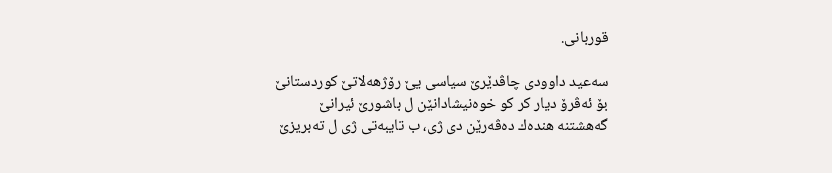قوربانی.

سه‌عید داوودی چاڤدێرێ سیاسی یێ رۆژهه‌لاتێ كوردستانێ بۆ ئه‌ڤرۆ دیار كر كو خوه‌نیشادانێن ل باشورێ ئیرانێ گه‌هشتنه‌ هنده‌ك ده‌ڤه‌رێن دی ژی، ب تایبه‌تی ژی ل ته‌بریزێ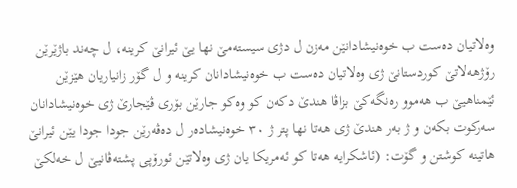وه‌لاتیان ده‌ست ب خوه‌نیشادانێن مه‌زن ل دژی سیسته‌مێ نها یێ ئیرانێ كرینه‌، ل چه‌ند باژێرێن رۆژهه‌لاتێ كوردستانێ ژی وه‌لاتیان ده‌ست ب خوه‌نیشادانان كرینه‌ و ل گۆر زانیاریان هێزێن ئێمناهیێ ب هه‌موو ره‌نگه‌كێ بزاڤا هندێ دكه‌ن كو وه‌كو جارێن بۆری ڤێجارێ ژی خوه‌نیشادانان سه‌ركوت بكه‌ن و ژ به‌ر هندێ ژی هه‌تا نها پتر ژ ٣٠ خوه‌نیشاده‌ر ل ده‌ڤه‌رێن جودا جودا یێن ئیرانێ هاتینه‌ كوشتن و گۆت: (ئاشكرایه‌ هه‌تا كو ئه‌مریكا یان ژی وه‌لاتێن ئورۆپی پشته‌ڤانیێ ل خه‌لكێ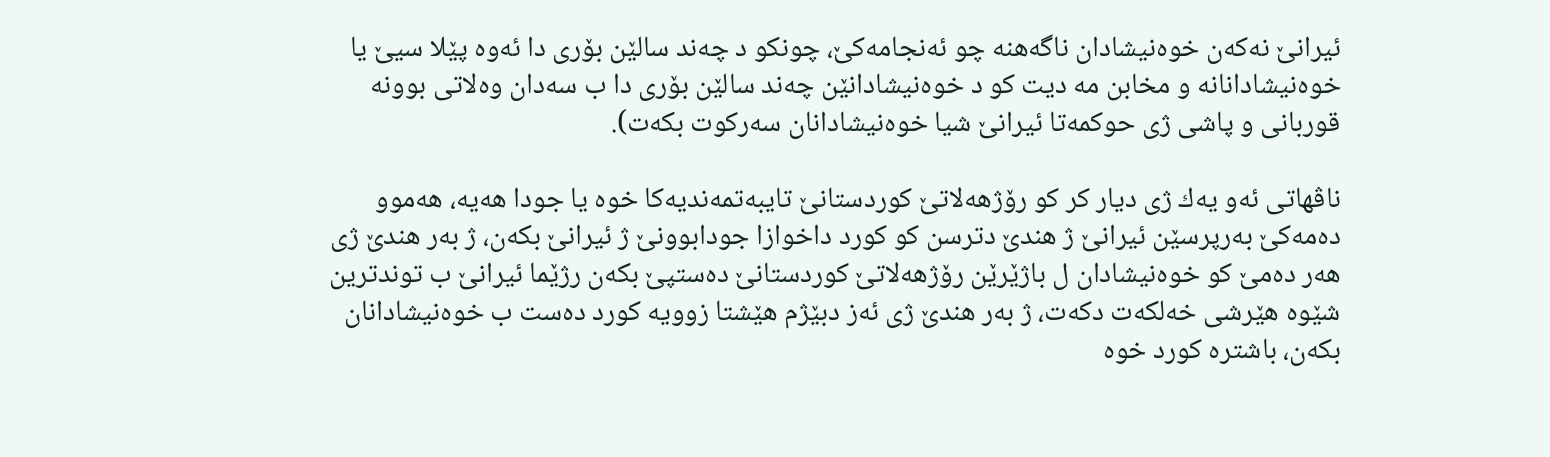ئیرانێ نه‌كه‌ن خوه‌نیشادان ناگه‌هنه‌ چو ئه‌نجامه‌كێ، چونكو د چه‌ند سالێن بۆری دا ئه‌وه‌ پێلا سیێ یا خوه‌نیشادانانه‌ و مخابن مه‌ دیت كو د خوه‌نیشادانێن چه‌ند سالێن بۆری دا ب سه‌دان وه‌لاتی بوونه‌ قوربانی و پاشی ژی حوكمه‌تا ئیرانێ‌ شیا خوه‌نیشادانان سه‌ركوت بكه‌ت).

ناڤهاتی ئه‌و یه‌ك ژی دیار كر كو رۆژهه‌لاتێ كوردستانێ تایبه‌تمه‌ندیه‌كا خوه‌ یا جودا هه‌یه‌، هه‌موو ده‌مه‌كێ به‌رپرسێن ئیرانێ ژ هندێ دترسن كو كورد داخوازا جودابوونێ ژ ئیرانێ بكه‌ن، ژ به‌ر هندێ ژی هه‌ر ده‌مێ كو خوه‌نیشادان ل باژێرێن رۆژهه‌لاتێ كوردستانێ ده‌ستپێ بكه‌ن رژێما ئیرانێ ب توندترین شێوه‌ هێرشی خه‌لكه‌ت دكه‌ت، ژ به‌ر هندێ ژی ئه‌ز دبێژم هێشتا زوویه‌ كورد ده‌ست ب خوه‌نیشادانان بكه‌ن، باشتره‌ كورد خوه‌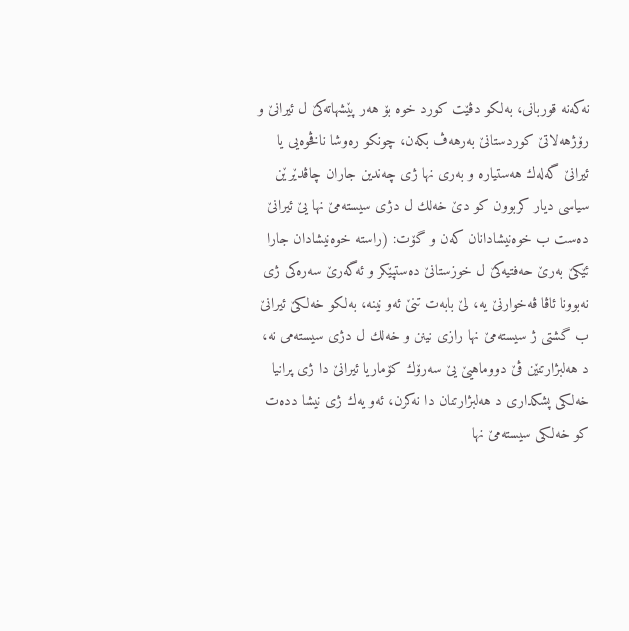نه‌كه‌نه‌ قوربانی، به‌لكو دڤێت كورد خوه‌ بۆ هه‌ر پێشهاته‌كێ ل ئیرانێ و رۆژهه‌لاتێ كوردستانێ به‌رهه‌ڤ بكه‌ن، چونكو ره‌وشا ناڤخوه‌یی یا ئیرانێ گه‌له‌ك هه‌ستیاره‌ و به‌ری نها ژی چه‌ندین جاران چاڤدێرێن سیاسی دیار كربوون كو دێ خه‌لك ل دژی سیسته‌مێ نها یێ ئیرانێ ده‌ست ب خوه‌نیشادانان كه‌ن و گۆت: (راسته‌ خوه‌نیشادان جارا ئێكێ به‌رێ حه‌فتیه‌كێ ل خوزستانێ ده‌ستپێكر و ئه‌گه‌رێ سه‌ره‌كی ژی نه‌بوونا ئاڤا ڤه‌خوارنێ یه‌، لێ بابه‌ت تنێ ئه‌و نینه‌، به‌لكو خه‌لكێ ئیرانێ ب گشتی ژ سیسته‌مێ نها رازی نینن و خه‌لك ل دژی سیسته‌می نه‌، د هه‌لبژارتنێن ڤێ دووماهیێ یێ سه‌رۆك كۆماریا ئیرانێ دا ژی پرانیا خه‌لكی پشكداری د هه‌لبژارتنان دا نه‌كرن، ئه‌و یه‌ك ژی نیشا دده‌ت كو خه‌لكی سیسته‌مێ نها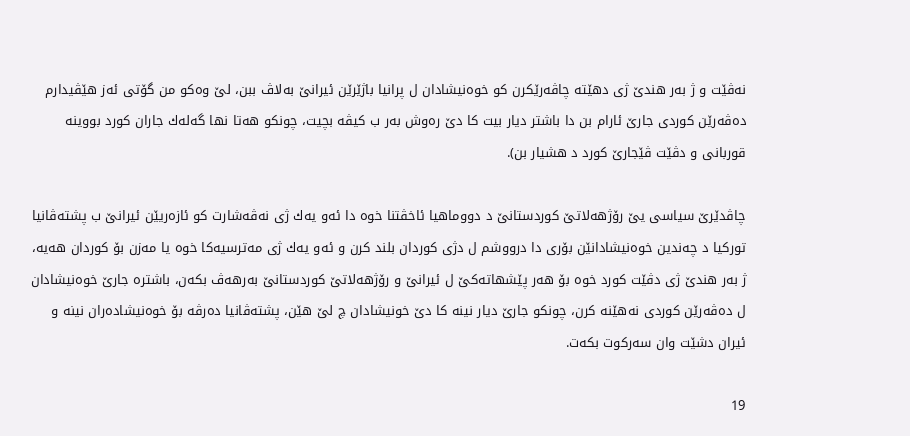نه‌ڤێت و ژ به‌ر هندێ ژی دهێته‌ چاڤه‌رێكرن كو خوه‌نیشادان ل پرانیا باژێرێن ئیرانێ به‌لاڤ ببن، لێ وه‌كو من گۆتی ئه‌ز هێڤیدارم ده‌ڤه‌رێن كوردی جارێ ئارام بن دا باشتر دیار بیت كا دێ ره‌وش به‌ر ب كیڤه‌ بچیت، چونكو هه‌تا نها گه‌له‌ك جاران كورد بووینه‌ قوربانی و دڤێت ڤێجارێ كورد د هشیار بن).

چاڤدێرێ سیاسی یێ رۆژهه‌لاتێ كوردستانێ د دووماهیا ئاخڤتنا خوه‌ دا ئه‌و یه‌ك ژی نه‌ڤه‌شارت كو ئازه‌ریێن ئیرانێ ب پشته‌ڤانیا توركیا د چه‌ندین خوه‌نیشادانێن بۆری دا درووشم ل دژی كوردان بلند كرن و ئه‌و یه‌ك ژی مه‌ترسیه‌كا خوه‌ یا مه‌زن بۆ كوردان هه‌یه‌، ژ به‌ر هندێ ژی دڤێت كورد خوه‌ بۆ هه‌ر پێشهاته‌كێ ل ئیرانێ و رۆژهه‌لاتێ كوردستانێ به‌رهه‌ڤ بكه‌ن، باشتره‌ جارێ خوه‌نیشادان ل ده‌ڤه‌رێن كوردی نه‌هێنه‌ كرن، چونكو جارێ دیار نینه‌ كا دێ خونیشادان چ لێ هێن، پشته‌ڤانیا ده‌رڤه‌ بۆ خوه‌نیشاده‌ران نینه‌ و ئیران دشێت وان سه‌ركوت بكه‌ت.

19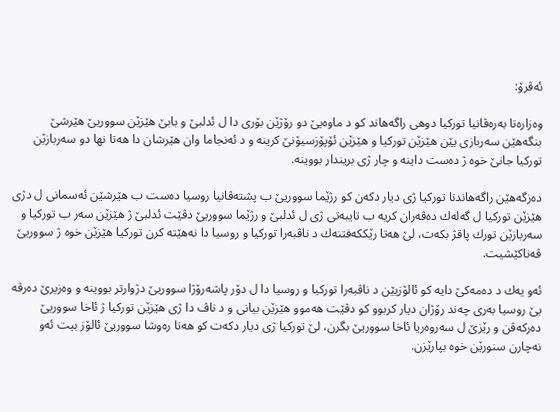ئه‌ڤرۆ:

وه‌زاره‌تا به‌ره‌ڤانیا توركیا دوهی راگه‌هاند كو د ماوه‌یێ دو رۆژێن بۆری دا ل ئدلبێ و بابێ هێزێن سووریێ هێرشێ بنگه‌هێن سه‌ربازی یێن هێزێن توركیا و هێزێن ئۆپۆزسیۆنێ كرینه‌ و د ئه‌نجاما وان هێرشان دا هه‌تا نها دو سه‌ربازێن توركیا جانێ خوه‌ ژ ده‌ست داینه‌ و چار ژی بریندار بووینه‌.

ده‌زگه‌هێن راگه‌هاندنا توركیا ژی دیار دكه‌ن كو رژێما سووریێ ب پشته‌ڤانیا روسیا ده‌ست ب هێرشێن ئه‌سمانی ل دژی هێزێن توركیا ل گه‌له‌ك ده‌ڤه‌ران كریه‌ ب تایبه‌تی ژی ل ئدلبێ و رژێما سووریێ دڤێت ئدلبێ ژ هێزێن سه‌ر ب توركیا و سه‌ربازێن تورك پاقژ بكه‌ت، لێ هه‌تا رێككه‌فتنه‌ك د ناڤبه‌را توركیا و روسیا دا نه‌هێته‌ كرن توركیا هێزێن خوه‌ ژ سووریێ ڤه‌ناكێشیت.

ئه‌و یه‌ك د ده‌مه‌كێ دایه‌ كو ئالۆزیێن د ناڤبه‌را توركیا و روسیا دا ل دۆر پاشه‌رۆژا سووریێ دژوارتر بووینه‌ و وه‌زیرێ ده‌رڤه‌ یێ روسیا به‌ری چه‌ند رۆژان دیار كربوو كو دڤێت هه‌موو هێزێن بیانی و د ناڤ دا ژی هێزێن توركیا ژ ئاخا سووریێ ده‌ركه‌ڤن و رێزێ ل سه‌روه‌ریا ئاخا سووریێ بگرن، لێ توركیا ژی دیار دكه‌ت كو هه‌تا ره‌وشا سووریێ ئالۆز بیت ئه‌و نه‌چارن سنورێن خوه‌ بپارێزن.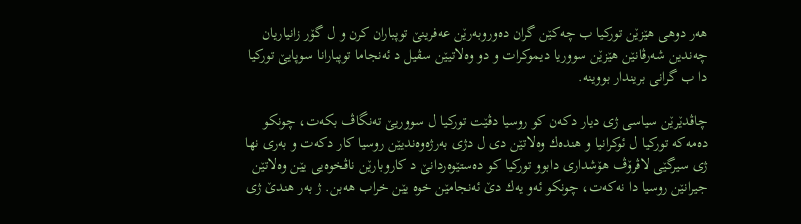هه‌ر دوهی هێزێن توركیا ب چه‌كێن گران ده‌وروبه‌رێن عه‌فرینێ توپباران كرن و ل گۆر زانیاریان چه‌ندین شه‌رڤانێن هێزێن سووریا دیموكرات و دو وه‌لاتیێن سڤیل د ئه‌نجاما توپبارانا سوپایێ توركیا دا ب گرانی بریندار بووینه‌.

چاڤدێرێن سیاسی ژی دیار دكه‌ن كو روسیا دڤێت توركیا ل سووریێ ته‌نگاڤ بكه‌ت، چونكو ده‌مه‌كه‌ توركیا ل ئوكرانیا و هنده‌ك وه‌لاتێن دی ل دژی به‌رژه‌وه‌ندیێن روسیا كار دكه‌ت و به‌ری نها ژی سیرگێی لاڤرۆڤ هۆشداری دابوو توركیا كو ده‌ستێوه‌ردانێ د كاروبارێن ناڤخوه‌یی یێن وه‌لاتێن جیرانێن روسیا دا نه‌كه‌ت، چونكو ئه‌و یه‌ك دێ ئه‌نجامێن خوه‌ یێن خراب هه‌بن. ژ به‌ر هندێ ژی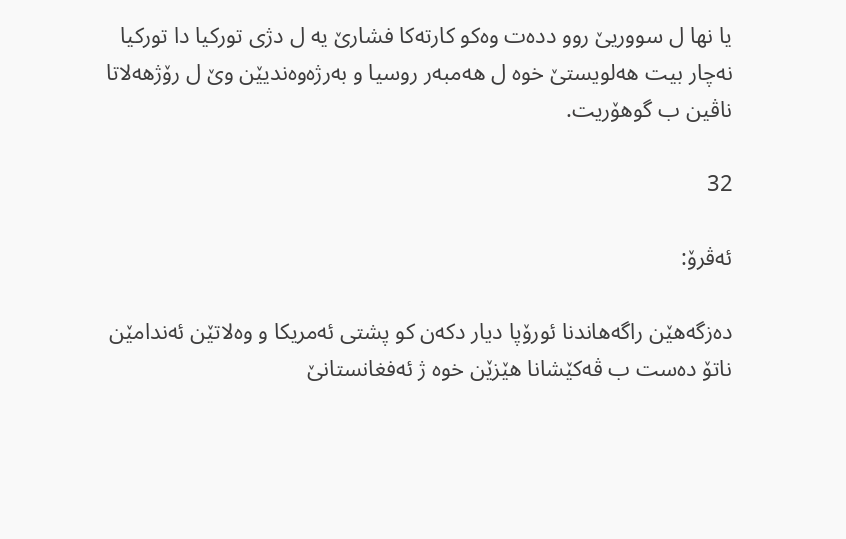یا نها ل سووریێ روو دده‌ت وه‌كو كارته‌كا فشارێ یه‌ ل دژی توركیا دا توركیا نه‌چار بیت هه‌لویستێ خوه‌ ل هه‌مبه‌ر روسیا و به‌رژه‌وه‌ندیێن وێ ل رۆژهه‌لاتا ناڤین ب گوهۆریت.

32

ئه‌ڤرۆ:

ده‌زگه‌هێن راگه‌هاندنا ئورۆپا دیار دكه‌ن كو پشتی ئه‌مریكا و وه‌لاتێن ئه‌ندامێن ناتۆ ده‌ست ب ڤه‌كێشانا هێزێن خوه‌ ژ ئه‌فغانستانێ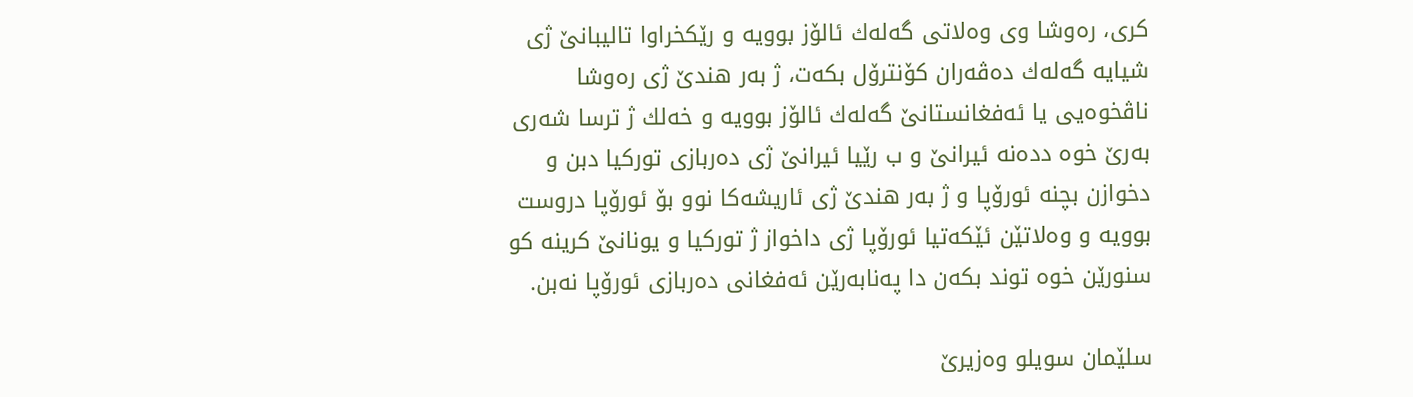كری، ره‌وشا وی وه‌لاتی گه‌له‌ك ئالۆز بوویه‌ و رێكخراوا تالیبانێ ژی شیایه‌ گه‌له‌ك ده‌ڤه‌ران كۆنترۆل بكه‌ت، ژ به‌ر هندێ ژی ره‌وشا ناڤخوه‌یی یا ئه‌فغانستانێ گه‌له‌ك ئالۆز بوویه‌ و خه‌لك ژ ترسا شه‌ری به‌رێ خوه‌ دده‌نه‌ ئیرانێ و ب رێیا ئیرانێ ژی ده‌ربازی توركیا دبن و دخوازن بچنه‌ ئورۆپا و ژ به‌ر هندێ ژی ئاریشه‌كا نوو بۆ ئورۆپا دروست بوویه‌ و وه‌لاتێن ئێكه‌تیا ئورۆپا ژی داخواز ژ توركیا و یونانێ كرینه‌ كو سنورێن خوه‌ توند بكه‌ن دا په‌نابه‌رێن ئه‌فغانی ده‌ربازی ئورۆپا نه‌بن.

سلێمان سویلو وه‌زیرێ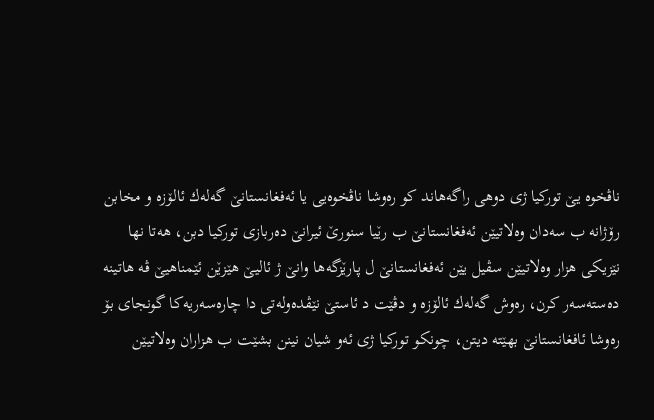ناڤخوه‌ یێ توركیا ژی دوهی راگه‌هاند كو ره‌وشا ناڤخوه‌یی یا ئه‌فغانستانێ گه‌له‌ك ئالۆزه‌ و مخابن رۆژانه‌ ب سه‌دان وه‌لاتیێن ئه‌فغانستانێ ب رێیا سنورێ ئیرانێ ده‌ربازی توركیا دبن، هه‌تا نها نێزیكی هزار وه‌لاتیێن سڤیل یێن ئه‌فغانستانێ ل پارێزگه‌ها وانێ ژ ئالیێ هێزێن ئێمناهیێ ڤه‌ هاتینه‌ ده‌سته‌سه‌ر كرن، ره‌وش گه‌له‌ك ئالۆزه‌ و دڤێت د ئاستێ نێڤده‌وله‌تی دا چاره‌سه‌ریه‌كا گونجای بۆ ره‌وشا ئافغانستانێ بهێته‌ دیتن، چونكو توركیا ژی ئه‌و شیان نینن بشێت ب هزاران وه‌لاتیێن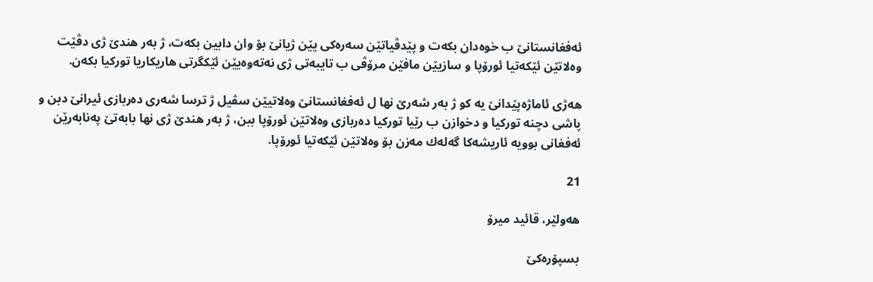ئه‌فغانستانێ ب خوه‌دان بكه‌ت و پێدڤیاتێن سه‌ره‌كی یێن ژیانێ بۆ وان دابین بكه‌ت، ژ به‌ر هندێ ژی دڤێت وه‌لاتێن ئێكه‌تیا ئورۆپا و سازیێن مافێن مرۆڤی ب تایبه‌تی ژی نه‌ته‌وه‌یێن ئێكگرتی هاریكاریا توركیا بكه‌ن.

هه‌ژی ئاماژه‌پێدانێ یه‌ كو ژ به‌ر شه‌رێ نها ل ئه‌فغانستانێ وه‌لاتیێن سڤیل ژ ترسا شه‌ری ده‌ربازی ئیرانێ دبن و پاشی دچنه‌ توركیا و دخوازن ب رێیا توركیا ده‌ربازی وه‌لاتێن ئورۆپا ببن، ژ به‌ر هندێ ژی نها بابه‌تێ په‌نابه‌رێن ئه‌فغانی بوویه‌ ئاریشه‌كا گه‌له‌ك مه‌زن بۆ وه‌لاتێن ئێكه‌تیا ئورۆپا.

21

هه‌ولێر، قائید میرۆ

بسپۆره‌كێ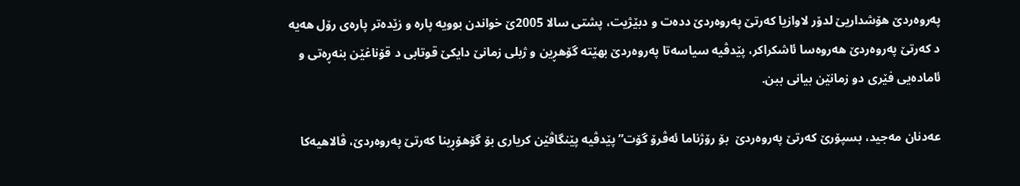په‌روه‌ردێ هۆشداریێ لدۆر لاوازیا كه‌رتێ په‌روه‌ردێ دده‌ت و دبێژیت، پشتی سالا 2005ێ خواندن بوویه‌ پاره‌ و زێده‌تر پاره‌ی رۆل هه‌یه‌ د كه‌رتێ په‌روه‌ردێ هه‌روه‌سا ئاشكراكر، پێدڤیه‌ سیاسه‌تا په‌روه‌ردێ بهێته‌ گۆهڕین و ژبلی زمانێ دایكێ قوتابی د قۆناغێن بنه‌ڕه‌تی و ئاماده‌یی فێری دو زمانێن بیانی ببن.

عه‌دنان مه‌جید، بسپۆرێ كه‌رتێ په‌روه‌ردێ  بۆ رۆژناما ئه‌ڤرۆ گۆت” پێدڤیه‌ پێنگاڤێن كریاری بۆ گۆهۆڕینا كه‌رتێ په‌روه‌ردێ، ڤالاهیه‌كا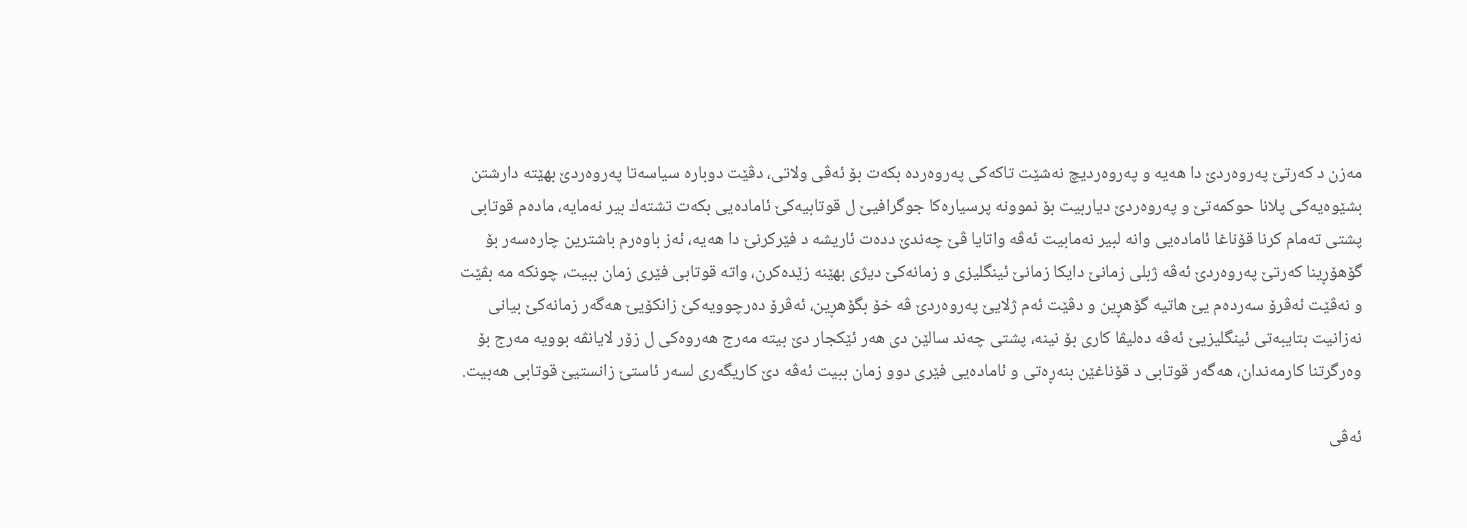مه‌زن د كه‌رتێ په‌روه‌ردێ دا هه‌یه‌ و په‌روه‌ردیچ نه‌شێت تاكه‌كی په‌روه‌رده‌ بكه‌ت بۆ ئه‌ڤی ولاتی، دڤێت دوباره‌ سیاسه‌تا په‌روه‌ردێ بهێته‌ دارشتن بشێوه‌یه‌كی پلانا حوكمه‌تێ و په‌روه‌ردێ دیاربیت بۆ نموونه‌ پرسیاره‌كا جوگرافیێ ل قوتابیه‌كێ ئاماده‌یی بكه‌ت تشته‌ك بیر نه‌مایه‌، ماده‌م قوتابی پشتی ته‌مام كرنا قۆناغا ئاماده‌یی وانه‌ لبیر نه‌مابیت ئه‌ڤه‌ واتایا ڤێ چه‌ندێ دده‌ت ئاریشه‌ د فێركرنێ دا هه‌یه‌، ئه‌ز باوه‌رم باشترین چاره‌سه‌ر بۆ گۆهۆڕینا كه‌رتێ په‌روه‌ردێ ئه‌ڤه‌ ژبلی زمانێ دایكا زمانێ ئینگلیزی و زمانه‌كێ دیژی بهێنه‌ زێده‌كرن، واته‌ قوتابی فێری زمان ببیت، چونكه‌ مه‌ بڤێت و نه‌ڤێت ئه‌ڤرۆ سه‌رده‌م یێ هاتیه‌ گۆهڕین و دڤێت ئه‌م ژلایێ په‌روه‌ردێ ڤه‌ خۆ بگۆهڕین، ئه‌ڤرۆ ده‌رچوویه‌كێ زانكۆیێ هه‌گه‌ر زمانه‌كێ بیانی نه‌زانیت بتایبه‌تی ئینگلیزیێ ئه‌ڤه‌ ده‌لیڤا كاری بۆ نینه‌، پشتی چه‌ند سالێن دی هه‌ر ئێكجار دێ بیته‌ مه‌رج هه‌روه‌كی ل زۆر لایانڤه‌ بوویه‌ مه‌رج بۆ وه‌رگرتنا كارمه‌ندان، هه‌گه‌ر قوتابی د قۆناغێن بنه‌ڕه‌تی و ئاماده‌یی فێری دوو زمان ببیت ئه‌ڤه‌ دێ كاریگه‌ری لسه‌ر ئاستێ زانستیێ قوتابی هه‌بیت.

ئه‌ڤی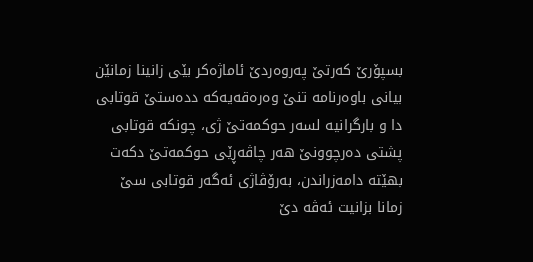بسپۆرێ كه‌رتێ په‌روه‌ردێ ئاماژه‌كر بێی زانینا زمانێن بیانی باوه‌رنامه‌ تنێ وه‌ره‌قه‌یه‌كه‌ دده‌ستێ قوتابی دا و بارگرانیه‌ لسه‌ر حوكمه‌تێ ژی، چونكه‌ قوتابی پشتی ده‌رچوونێ هه‌ر چاڤه‌ڕێی حوكمه‌تێ دكه‌ت بهێته‌ دامه‌زراندن، به‌رۆڤاژی ئه‌گه‌ر قوتابی سێ زمانا بزانیت ئه‌ڤه‌ دێ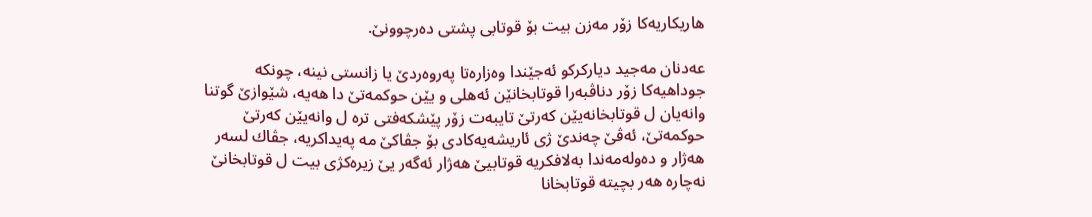هاریكاریه‌كا زۆر مه‌زن بیت بۆ قوتابی پشتی ده‌رچوونێ.

عه‌دنان مه‌جید دیاركركو ئه‌جێندا وه‌زاره‌تا په‌روه‌ردێ یا زانستی نینه‌، چونكه‌ جوداهیه‌كا زۆر دناڤبه‌را قوتابخانێن ئه‌هلی و یێن حوكمه‌تێ دا هه‌یه‌، شێوازێ گوتنا وانه‌یان ل قوتابخانه‌یێن كه‌رتێ تایبه‌ت زۆر پێشكه‌فتی تره‌ ل وانه‌یێن كه‌رتێ حوكمه‌تێ، ئه‌ڤێ چه‌ندێ ژی ئاریشه‌یه‌كادی بۆ جڤاكێ مه‌ په‌یداكریه‌، جڤاك لسه‌ر هه‌ژار و ده‌وله‌مه‌ندا به‌لافكریه‌ قوتابیێ هه‌ژار ئه‌گه‌ر یێ زیره‌كژی بیت ل قوتابخانێ نه‌چاره‌ هه‌ر بچیته‌ قوتابخانا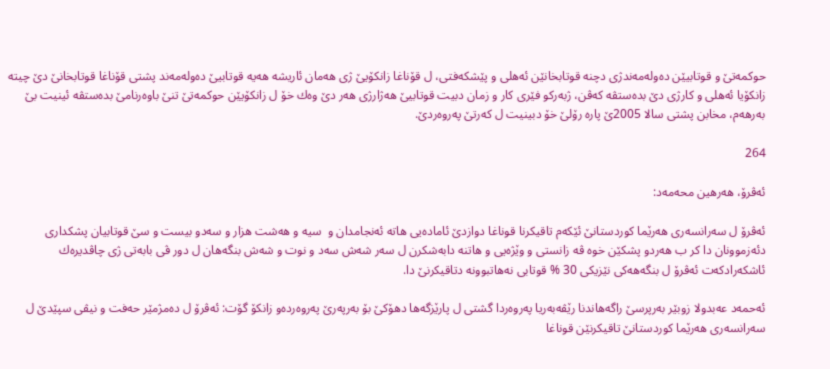حوكمه‌تێ و قوتابیێن ده‌وله‌مه‌ندژی دچنه‌ قوتابخانێن ئه‌هلی و پێشكه‌فتی، ل قۆناغا زانكۆیێ ژی هه‌مان ئاریشه‌ هه‌یه‌ قوتابیێ ده‌وله‌مه‌ند پشتی قۆناغا قوتابخانێ دێ چیته‌ زانكۆیا ئه‌هلی و كارژی دێ بده‌ستڤه‌ كه‌ڤن، ژبه‌ركو فێری كار و زمان دبیت قوتابیێ هه‌ژارژی هه‌ر دێ وه‌ك خۆ ل زانكۆیێن حوكمه‌تێ تنێ باوه‌رنامێ بده‌ستڤه‌ ئینیت بێ به‌رهه‌م، مخابن پشتی سالا 2005ێ پاره‌ رۆلێ خۆ دبینیت ل كه‌رتێ په‌روه‌ردێ.

264

ئه‌ڤرۆ، هه‌رهین محه‌مه‌د:

ئه‌ڤرۆ ل سه‌رانسه‌ری هه‌رێما كوردستانێ‌ ئێكه‌م تاقیكرنا قوناغا دوازدێ‌ ئاماده‌یی هاته‌ ئه‌نجامدان و  سیه و هه‌شت هزار و سه‌دو بیست و سێ‌ قوتابیان پشكداری دئه‌زموونان دا كر ب هه‌ردو پشكێن خوه‌ ڤه‌ زانستی و وێژه‌یی و هاتنه‌ دابه‌شكرن ل سه‌ر شه‌ش سه‌د و نوت و شه‌ش بنگه‌هان ل دور ڤی بابه‌تی ژی چاڤدیره‌ك ئاشكه‌رادكه‌ت ئه‌ڤرۆ ل بنگه‌هه‌كی نێزیكی 30 % قوتابی نه‌هاتبوونه‌ دتاقیكرنێ‌ دا.

ئه‌حمه‌د عه‌بدولا زوبێر به‌رپرسێ‌ راگه‌هاندنا رێڤه‌به‌ریا په‌روه‌ردا گشتی ل پارێزگه‌ها دهۆكێ‌ بۆ به‌رپه‌رێ‌ په‌روه‌رده‌و زانكۆ گۆت: ئه‌ڤرۆ ل ده‌مژمێر حه‌فت و نیڤی سپێدێ‌ ل سه‌رانسه‌ری هه‌رێما كوردستانێ‌ تاقیكرنێن قوناغا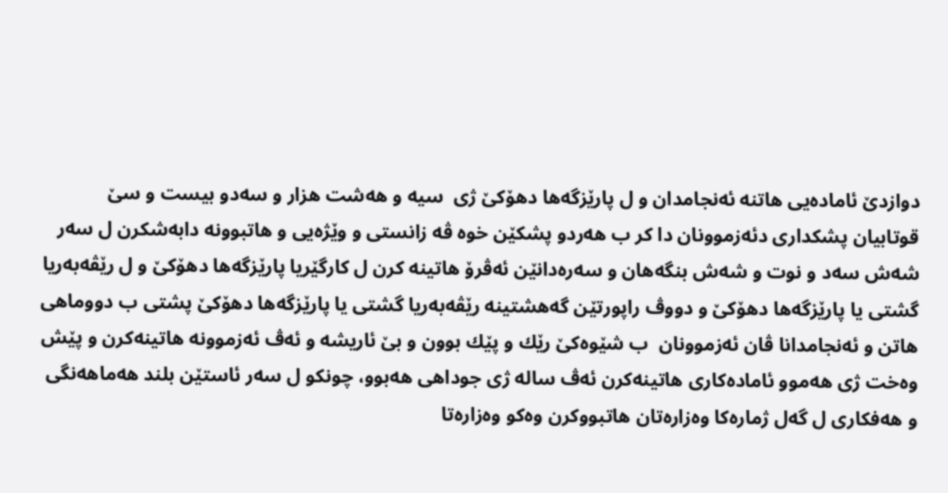دوازدێ‌ ئاماده‌یی هاتنه‌ ئه‌نجامدان و ل پارێزگه‌ها دهۆكێ‌ ژی  سیه و هه‌شت هزار و سه‌دو بیست و سێ‌ قوتابیان پشكداری دئه‌زموونان دا كر ب هه‌ردو پشكێن خوه‌ ڤه‌ زانستی و وێژه‌یی و هاتبوونه‌ دابه‌شكرن ل سه‌ر شه‌ش سه‌د و نوت و شه‌ش بنگه‌هان و سه‌ره‌دانێن ئه‌ڤرۆ هاتینه‌ كرن ل كارگێریا پارێزگه‌ها دهۆكێ‌ و ل رێڤه‌به‌ریا گشتی یا پارێزگه‌ها دهۆكێ‌ و دووڤ راپورتێن گه‌هشتینه‌ رێڤه‌به‌ریا گشتی یا پارێزگه‌ها دهۆكێ‌ پشتی ب دووماهی هاتن و ئه‌نجامدانا ڤان ئه‌زموونان  ب شێوه‌كێ‌ رێك و پێك بوون و بێ‌ ئاریشه‌ و ئه‌ڤ ئه‌زموونه‌ هاتینه‌كرن و پێش وه‌خت ژی هه‌موو ئاماده‌كاری هاتینه‌كرن ئه‌ڤ ساله‌ ژی جوداهی هه‌بوو، چونكو ل سه‌ر ئاستێن بلند هه‌ماهه‌نگی و هه‌فكاری ل گه‌ل ژماره‌كا وه‌زاره‌تان هاتبووكرن وه‌كو وه‌زاره‌تا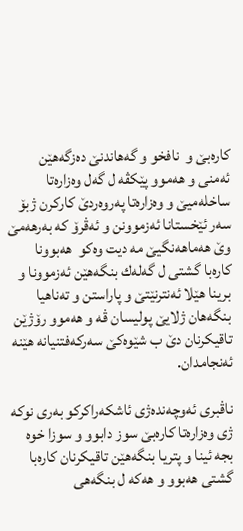كاره‌بێ‌ و  نافخو و گه‌هاندنێ‌ ده‌زگه‌هێن ئه‌منی و هه‌موو پێكڤه‌ ل گه‌ل وه‌زاره‌تا ساخله‌میێ‌ و وه‌زاره‌تا په‌روه‌ردێ‌ كاركرن ژبۆ سه‌ر ئێخستانا ئه‌زموونن و ئه‌ڤرۆ كه‌ به‌رهه‌مێ‌ وێ‌ هه‌ماهه‌نگیێ‌ مه‌ دیت وه‌كو  هه‌بوونا كاره‌با گشتی ل گه‌له‌ك بنگه‌هێن ئه‌زموونا و برینا هێلا ئه‌نترنێتێ‌ و پاراستن و ته‌ناهیا بنگه‌هان ژلایێ‌ پولیسان ڤه‌ و هه‌موو رۆژێن تاقیكرنان دێ‌ ب شێوه‌كێ‌ سه‌ركه‌فتنیانه‌ هێنه‌ ئه‌نجامدان.

ناڤبری ئه‌وچه‌نده‌ژی ئاشكه‌راكركو به‌ری نوكه‌ ژی وه‌زاره‌تا كاره‌بێ‌ سوز دابوو و سوزا خوه‌ بجه ئینا و پتریا بنگه‌هێن تاقیكرنان كاره‌با گشتی هه‌بوو و هه‌كه‌ ل بنگه‌هی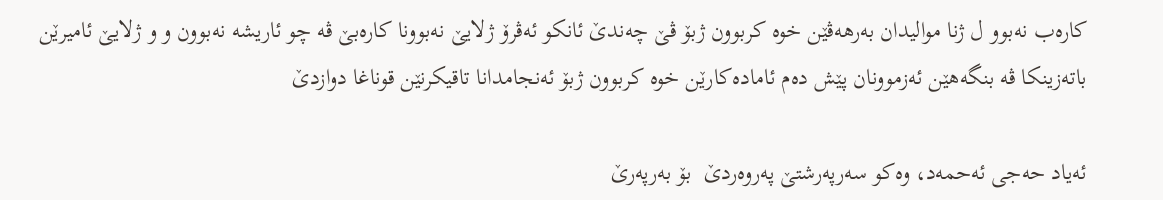كاره‌ب نه‌بوو ل ژنا موالیدان به‌رهه‌ڤێن خوه‌ كربوون ژبۆ ڤێ‌ چه‌ندێ‌ ئانكو ئه‌ڤرۆ ژلایێ‌ نه‌بوونا كاره‌بێ‌ ڤه‌ چو ئاریشه‌ نه‌بوون و و ژلایێ‌ ئامیرێن باته‌زینكا ڤه‌ بنگه‌هێن ئه‌زموونان پێش ده‌م ئاماده‌كارێن خوه‌ كربوون ژبۆ ئه‌نجامدانا تاقیكرنێن قوناغا دوازدێ‌

ئه‌یاد حه‌جی ئه‌حمه‌د، وه‌كو سه‌رپه‌رشتێ‌ په‌روه‌ردێ‌  بۆ به‌رپه‌رێ‌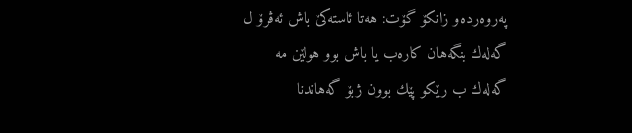په‌روه‌رده‌و زانكۆ گۆت: هه‌تا ئاسته‌كێ‌ باش ئه‌ڤرۆ ل گه‌له‌ك بنگه‌هان كاره‌ب یا باش بوو هولێن مه‌ گه‌له‌ك ب رێكو پێك بوون ژبۆ گه‌هاندنا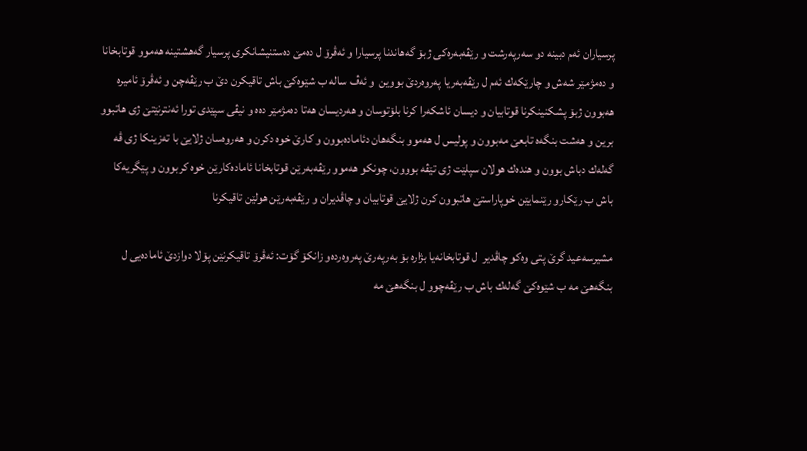پرسیاران ئه‌م دبینه‌ دو سه‌رپه‌رشت و رێڤه‌به‌ره‌كی ژبۆ گه‌هاندنا پرسیارا و ئه‌ڤرۆ ل ده‌مێ‌ ده‌ستنیشانكری پرسیار گه‌هشتینه‌ هه‌موو قوتابخانا و ده‌مژمێر شه‌ش و چارێكه‌ك ئه‌م ل رێڤه‌به‌ریا په‌روه‌ردێ‌ بووین  و ئه‌ڤ ساله‌ ب شێوه‌كێ‌ باش تاقیكرن دێ‌ ب رێڤه‌چن و ئه‌ڤرۆ ئامیره‌ هه‌بوون ژبۆ پشكنینكرنا قوتابیان و دیسان ئاشكه‌را كرنا بلۆتوسان و هه‌ردیسان هه‌تا ده‌مژمێر ده‌ه و نیڤی سپێدی تورا ئه‌نترنێتێ‌ ژی هاتبوو برین و هه‌شت بنگه‌ه تابعێ‌ مه‌بوون و پولیس ل هه‌موو بنگه‌هان دئاماده‌بوون و كارێ‌ خوه‌ دكرن و هه‌روه‌سان ژلایێ‌ با ته‌زینكا ژی ڤه‌ گه‌له‌ك دباش بوون و هنده‌ك هولان سپلێت ژی تێڤه‌ بووون، چونكو هه‌موو رێڤه‌به‌رێن قوتابخانا ئاماده‌كارێن خوه‌ كربوون و پێگریه‌كا باش ب رێكارو رێنمایێن خوپاراستێ‌ هاتبوون كرن ژلایێ‌ قوتابیان و چاڤدیران و رێڤه‌به‌رێن هولێن تاقیكرنا

مشیرسه‌عید گرێ‌ پتی وه‌كو چاڤدیر  ل قوتابخانه‌یا بژاره‌ بۆ به‌رپه‌رێ‌ په‌روه‌رده‌و زانكۆ گۆت: ئه‌ڤرۆ تاقیكرنێن پۆلا دوازدێ‌ ئاماده‌یی ل بنگه‌هێ‌ مه‌ ب شێوه‌كێ‌ گه‌له‌ك باش ب رێڤه‌چوو ل بنگه‌هێ‌ مه‌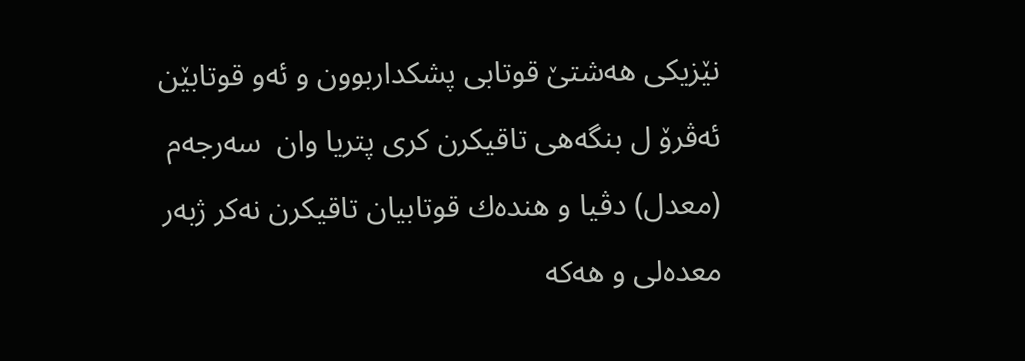نێزیكی هه‌شتێ‌ قوتابی پشكداربوون و ئه‌و قوتابێن ئه‌ڤرۆ ل بنگه‌هی تاقیكرن كری پتریا وان  سه‌رجه‌م (معدل) دڤیا و هنده‌ك قوتابیان تاقیكرن نه‌كر ژبه‌ر معده‌لی و هه‌كه‌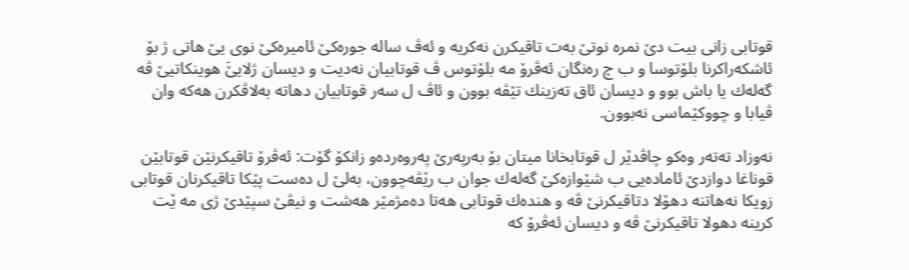قوتابی زانی بیت دێ‌ نمره‌ نوتێ‌ به‌ت تاقیكرن نه‌كریه‌ و ئه‌ڤ ساله‌ جوره‌كێ‌ ئامیره‌كێ‌ نوی یێ‌ هاتی ژ بۆ ئاشكه‌راكرنا بلۆتوسا و ب چ ره‌نگان ئه‌ڤرۆ مه‌ بلۆتوس ڤ قوتابیان نه‌دیت و دیسان ژلایێ‌َ هوینكاتیێ‌ ڤه‌ گه‌له‌ك یا باش بوو و دیسان ئاق ته‌زینك تێڤه‌ بوون و ئاڤ ل سه‌ر قوتابیان دهاته‌ به‌لاڤكرن هه‌كه‌ وان ڤیابا و چووكێماسی نه‌بوون.

نه‌وزاد ته‌ته‌ر وه‌كو چاڤدێر ل قوتابخانا میتان بۆ به‌رپه‌رێ‌ په‌روه‌رده‌و زانكۆ گۆت: ئه‌ڤرۆ تاقیكرنێن قوتابێن قوناغا دوازدێ‌ ئاماده‌یی ب شێوازه‌كێ‌ گه‌له‌ك جوان ب رێڤه‌چوون، به‌لێ‌ ل ده‌ست پێكا تاقیكرنان قوتابی زویكا نه‌هاتنه‌ دهۆلا دتاقیكرنێ‌ ڤه‌ و هنده‌ك قوتابی هه‌تا ده‌مژمێر هه‌شت و نیڤێ‌ سپێدێ‌ ژی مه‌ ێت كرینه‌ دهولا تاقیكرنێ‌ ڤه‌ و دیسان ئه‌ڤرۆ كه‌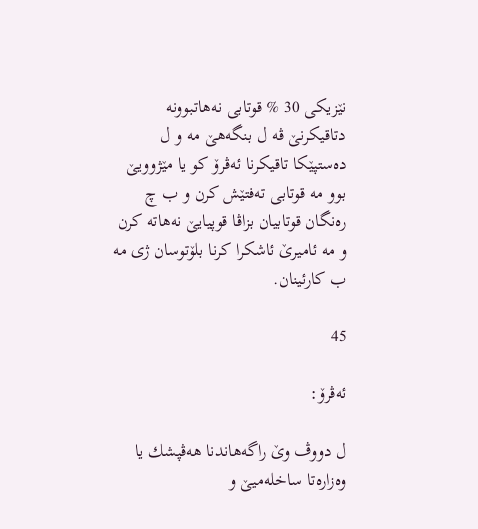نێزیكی 30 % قوتابی نه‌هاتبوونه‌ دتاقیكرنێ‌ ڤه‌ ل بنگه‌هێ‌ مه‌ و ل ده‌ستپێكا تاقیكرنا ئه‌ڤرۆ كو یا مێژوویێ‌ بوو مه‌ قوتابی ته‌فتێش كرن و ب چ ره‌نگان قوتابیان بزاڤا قوپیایێ‌ نه‌هاته‌ كرن و مه‌ ئامیرێ‌ ئاشكرا كرنا بلۆتوسان ژی مه‌ ب كارئینان.

45

ئه‌ڤرۆ:

ل دووڤ وێ راگه‌هاندنا هه‌ڤپشك یا وه‌زاره‌تا ساخله‌میێ و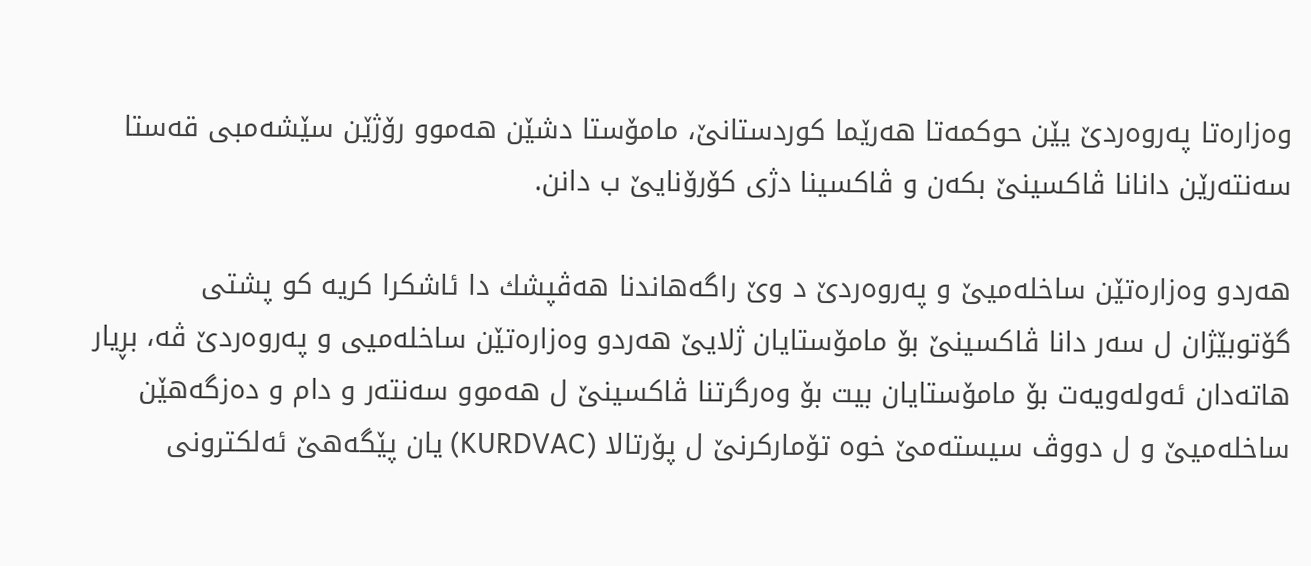وه‌زاره‌تا په‌روه‌ردێ یێن حوكمه‌تا هه‌رێما كوردستانێ‌، مامۆستا دشێن هه‌موو رۆژێن سێشه‌مبی قه‌ستا سه‌نته‌رێن دانانا ڤاكسینێ‌ بكه‌ن و ڤاكسینا دژی كۆرۆنایێ ب دانن.

هه‌ردو وه‌زاره‌تێن ساخله‌میێ و په‌روه‌ردێ د وێ‌ راگه‌هاندنا هه‌ڤپشك دا ئاشكرا كریه‌ كو پشتی گۆتوبێژان ل سه‌ر دانا ڤاكسینێ‌ بۆ مامۆستایان ژلایێ هه‌ردو وه‌زاره‌تێن ساخله‌میی و په‌روه‌ردێ ڤه‌، بڕیار هاته‌دان ئه‌وله‌ویه‌ت بۆ مامۆستایان بیت بۆ وه‌رگرتنا ڤاكسینێ‌ ل هه‌موو سه‌نته‌ر و دام و ده‌زگه‌هێن ساخله‌میێ و ل دووڤ سیسته‌مێ خوه‌ تۆماركرنێ ل پۆرتالا (KURDVAC) یان پێگه‌هێ‌ ئه‌لكترونی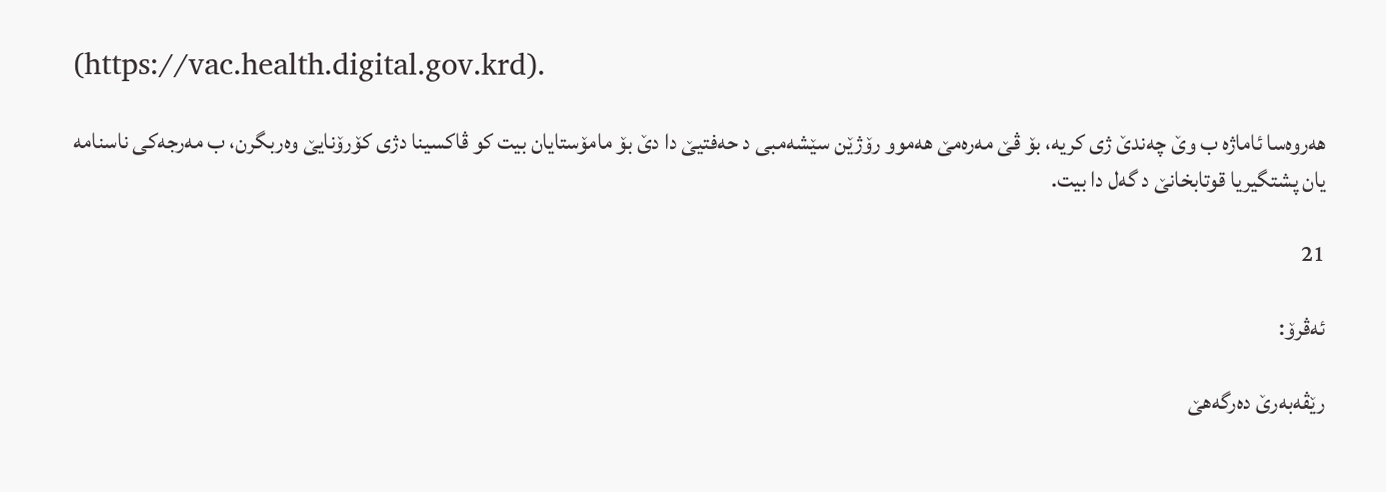(https://vac.health.digital.gov.krd).

هه‌روه‌سا ئاماژه‌ ب وێ‌ چه‌ندێ‌ ژی كریه‌، بۆ ڤێ مه‌ره‌مێ هه‌موو رۆژێن سێشه‌مبی د حه‌فتیێ دا دێ بۆ مامۆستایان بیت كو ڤاكسینا دژی كۆرۆنایێ‌ وه‌ربگرن، ب مه‌رجه‌كی ناسنامه‌ یان پشتگیریا قوتابخانێ د گه‌ل دا بیت.

21

ئه‌ڤرۆ:

رێڤه‌به‌رێ ده‌رگه‌هێ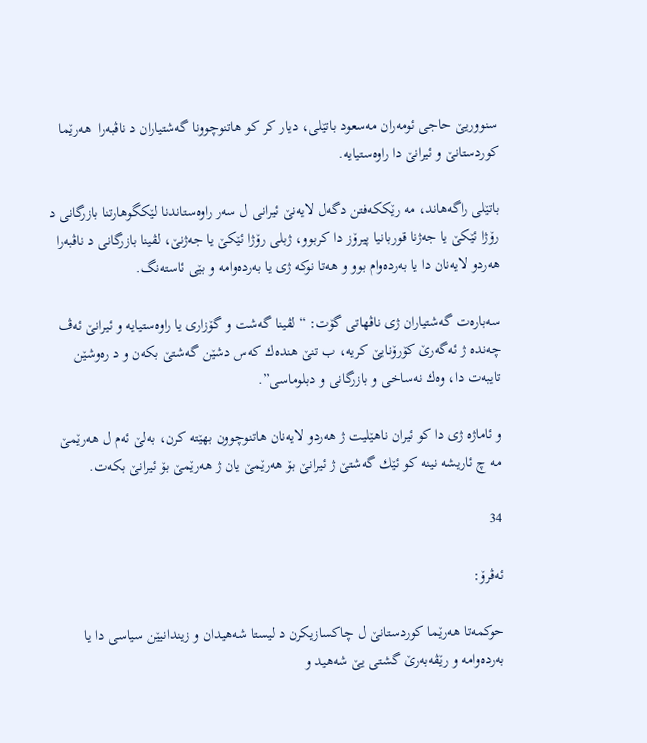سنووریێ حاجی ئومه‌ران مه‌سعود باتێلی، دیار كر كو هاتنوچوونا گه‌شتیاران د ناڤبه‌را  هه‌رێما كوردستانێ‌ و ئیرانێ دا راوه‌ستیایه‌.

باتێلی راگه‌هاند، مه‌ رێككه‌فتن دگه‌ل لایه‌نێ ئیرانی ل سه‌ر راوه‌ستاندنا لێكگوهارتنا بازرگانی د رۆژا ئێكێ یا جه‌ژنا قوربانیا پیرۆز دا كربوو، ژبلی رۆژا ئێكێ یا جه‌ژنێ، لڤینا بازرگانی د ناڤبه‌را هه‌ردو لایه‌نان دا یا به‌رده‌وام بوو و هه‌تا نوكه‌ ژی یا به‌رده‌وامه‌ و بێی ئاسته‌نگ.

سه‌باره‌ت گه‌شتیاران ژی ناڤهاتی گۆت: “لڤینا گه‌شت و گۆزاری یا راوه‌ستیایه‌ و ئیرانێ ئه‌ڤ چه‌نده‌ ژ ئه‌گه‌رێ كۆرۆنایێ كریه‌، ب تنێ هنده‌ك كه‌س دشێن گه‌شتێ بكه‌ن و د ره‌وشێن تایبه‌ت دا، وه‌ك نه‌ساخی و بازرگانی و دبلوماسی”.

و ئاماژه‌ ژی دا كو ئیران ناهێلیت ژ هه‌ردو لایه‌نان هاتنوچوون بهێته‌ كرن، به‌لێ ئه‌م ل هه‌رێمێ مه‌ چ ئاریشه‌ نینه‌ كو ئێك گه‌شتێ ژ ئیرانێ بۆ هه‌رێمێ یان ژ هه‌رێمێ بۆ ئیرانێ بكه‌ت.

34

ئه‌ڤرۆ:

حوكمه‌تا هه‌رێما كوردستانێ‌ ل چاكسازیكرن د لیستا شه‌هیدان و زیندانیێن سیاسی دا یا به‌رده‌وامه‌ و رێڤه‌به‌رێ‌ گشتی یێ‌ شه‌هید و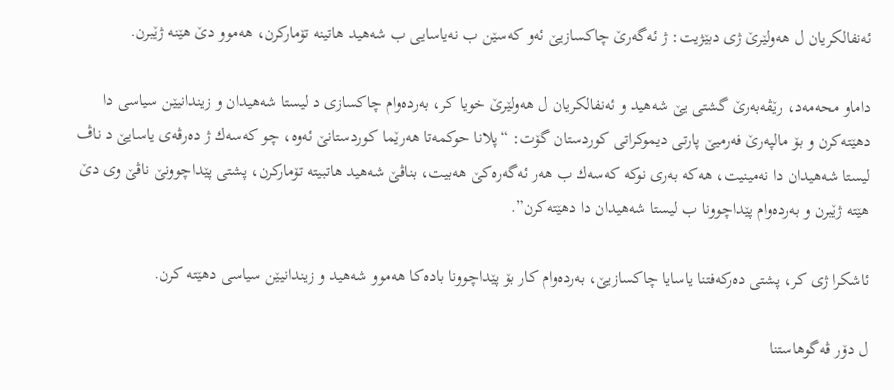ئه‌نفالكریان ل هه‌ولێرێ‌ ژی دبێژیت: ژ ئه‌گه‌رێ‌ چاكسازیێ‌ ئه‌و كه‌سێن ب نه‌یاسایی ب شه‌هید هاتینه‌ تۆماركرن، هه‌موو دێ‌ هێنه‌ ژێبرن.

داماو محه‌مه‌د، رێڤه‌به‌رێ‌ گشتی یێ‌ شه‌هید و ئه‌نفالكریان ل هه‌ولێرێ‌ خویا كر، به‌رده‌وام چاكسازی د لیستا شه‌هیدان و زیندانیێن سیاسی دا دهێته‌كرن و بۆ مالپه‌رێ‌ فه‌رمیێ‌ پارتی دیموكراتی كوردستان گۆت: “پلانا حوكمه‌تا هه‌رێما كوردستانێ‌ ئه‌وه‌، چو كه‌سه‌ك ژ ده‌رڤه‌ی یاسایێ‌ د ناڤ لیستا شه‌هیدان دا نه‌مینیت، هه‌كه‌ به‌ری نوكه‌ كه‌سه‌ك ب هه‌ر ئه‌گه‌ره‌كێ‌ هه‌بیت، بناڤێ‌ شه‌هید هاتبیته‌ تۆماركرن، پشتی پێداچوونێ‌ ناڤێ‌ وی دێ‌ هێته‌ ژێبرن و به‌رده‌وام پێداچوونا ب لیستا شه‌هیدان دا دهێته‌كرن”.

ئاشكرا ژی كر، پشتی ده‌ركه‌فتنا یاسایا چاكسازیێ‌، به‌رده‌وام كار بۆ پێداچوونا باده‌كا هه‌موو شه‌هید و زیندانیێن سیاسی دهێته‌ كرن.

ل دۆر ڤه‌گوهاستنا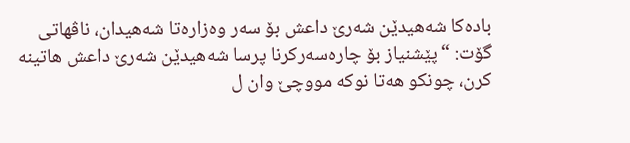باده‌كا شه‌هیدێن شه‌رێ‌ داعش بۆ سه‌ر وه‌زاره‌تا شه‌هیدان، ناڤهاتی گۆت: “پێشنیاز بۆ چاره‌سه‌ركرنا پرسا شه‌هیدێن شه‌رێ‌ داعش هاتینه‌ كرن، چونكو هه‌تا نوكه‌ مووچێ‌ وان ل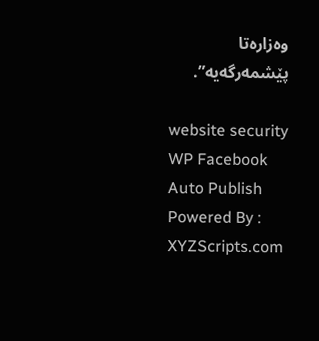وه‌زاره‌تا پێشمه‌رگه‌یه‌”.

website security
WP Facebook Auto Publish Powered By : XYZScripts.com